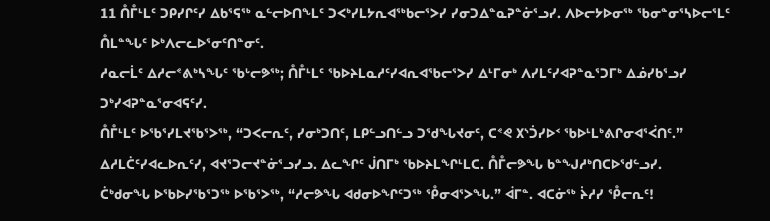11 ᑍᒤᒻᒪᑦ ᑐᑭᓯᒋᑦᓯ ᐃᑲᕐᕋᖅ ᓇᓪᓕᐅᑎᖕᒪᑦ ᑐᐸᒃᓯᒪᔭᕆᐊᖅᑲᓕᕐᐳᓯ ᓯᓂᑐᐃᓐᓇᕈᓐᓃᕐᓗᓯ. ᐱᐅᓕᔭᐅᓂᖅ ᖃᓂᓐᓂᕐᓴᐅᓕᕐᒪᑦ ᑍᒪᓐᖓᑦ ᐅᒃᐱᓕᓚᐅᕐᓂᑦᑎᓐᓂᑦ.
ᓱᓇᓕᒫᑦ ᐃᓱᓕᕝᕕᒃᓴᖓᑦ ᖃᒡᓕᕗᖅ; ᑍᒤᒻᒪᑦ ᖃᐅᔨᒪᓇᓱᑦᓯᐊᕆᐊᖃᓕᕐᐳᓯ ᐃᒻᒥᓂᒃ ᐱᓯᒪᑦᓯᐊᕈᓐᓇᕐᑐᒥᒃ ᐃᓅᓯᑲᕐᓗᓯ ᑐᒃᓯᐊᕈᓐᓇᕐᓂᐊᕋᑦᓯ.
ᑍᒤᒻᒪᑦ ᐅᖃᕐᓯᒪᔪᖃᕐᐳᖅ, “ᑐᐸᓕᕆᑦ, ᓯᓂᒃᑐᑎᑦ, ᒪᑭᓪᓗᑎᓪᓗ ᑐᖁᖓᔪᓂᑦ, ᑕᕝᕙ ᙭ᔅᑑᓯᐅᑉ ᖃᐅᒻᒪᒃᕕᒋᓂᐊᕐᐹᑎᑦ.”
ᐃᓱᒪᑖᑦᓯᐊᓚᐅᕆᑦᓯ, ᐊᔪᕐᑐᓕᔪᓐᓃᕐᓗᓯᓗ. ᐃᓚᖏᑦ ᒎᑎᒥᒃ ᖃᐅᔨᒪᖏᒻᒪᑕ. ᑍᒤᓕᕗᖓ ᑲᓐᖑᓱᒃᑎᑕᐅᖁᓪᓗᓯ.
ᑖᒃᑯᓂᖓ ᐅᖃᐅᓯᖃᕐᑐᖅ ᐅᖃᕐᐳᖅ, “ᓱᓕᕗᖓ ᐊᑯᓂᐅᖏᑦᑐᖅ ᕾᓂᐊᕐᐳᖓ.” ᐋᒥᓐ. ᐊᑕᓃᖅ ᔩᓱᓯ ᕾᓕᕆᑦ!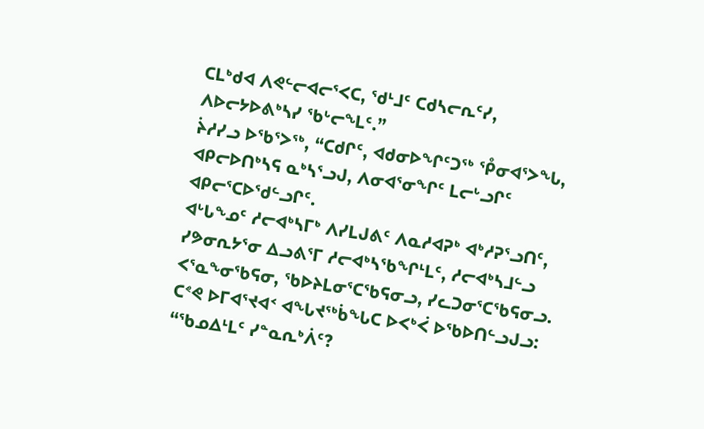ᑕᒪᒃᑯᐊ ᐱᕙᓪᓕᐊᓕᕐᐸᑕ, ᖁᒻᒧᑦ ᑕᑯᓴᓕᕆᑦᓯ, ᐱᐅᓕᔭᐅᕕᒃᓴᓯ ᖃᒡᓕᖕᒪᑦ.”
ᔩᓱᓯᓗ ᐅᖃᕐᐳᖅ, “ᑕᑯᒋᑦ, ᐊᑯᓂᐅᖏᑦᑐᖅ ᕾᓂᐊᕐᐳᖓ, ᐊᑭᓕᐅᑎᒃᓴᕋ ᓇᒃᓴᕐᓗᒍ, ᐱᓂᐊᕐᓂᖏᑦ ᒪᓕᒡᓗᒋᑦ ᐊᑭᓕᕐᑕᐅᖁᓪᓗᒋᑦ.
ᐊᒡᒐᖕᓄᑦ ᓱᓕᐊᒃᓴᒥᒃ ᐱᓯᒪᒍᕕᑦ ᐱᓇᓱᐊᕈᒃ ᐊᒃᓱᕈᕐᓗᑎᑦ, ᓯᕗᓂᕆᔭᕐᓂ ᐃᓗᕕᕐᒥ ᓱᓕᐊᒃᓴᖃᖏᒻᒪᑦ, ᓱᓕᐊᒃᓴᒧᓪᓗ ᐸᕐᓇᖕᓂᖃᕋᓂ, ᖃᐅᔨᒪᓂᕐᑕᖃᕋᓂᓗ, ᓯᓚᑐᓂᕐᑕᖃᕋᓂᓗ.
ᑕᕝᕙ ᐅᒥᐊᕐᔪᐊᑉ ᐊᖓᔪᖅᑳᖓᑕ ᐅᐸᒃᐹ ᐅᖃᐅᑎᓪᓗᒍᓗ: “ᖃᓄᐃᒻᒪᑦ ᓯᓐᓇᕆᒃᐲᑦ?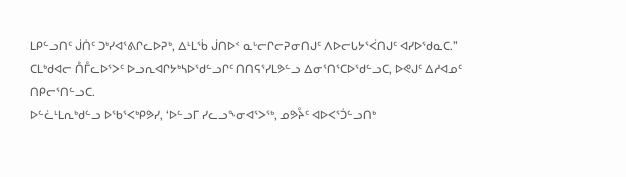ᒪᑭᓪᓗᑎᑦ ᒎᑏᑦ ᑐᒃᓯᐊᕐᕕᒋᓚᐅᕈᒃ, ᐃᒻᒪᖄ ᒎᑎᐅᑉ ᓇᒡᓕᒋᓕᕈᓂᑎᒍᑦ ᐱᐅᓕᒐᔭᕐᐹᑎᒍᑦ ᐊᓯᐅᖁᓇᑕ.”
ᑕᒪᒃᑯᐊᓕ ᑍᒤᓚᐅᕐᐳᑦ ᐅᓗᕆᐊᒋᔭᒃᓴᐅᖁᓪᓗᒋᑦ ᑎᑎᕋᕐᓯᒪᕗᓪᓗ ᐃᓂᕐᑎᕐᑕᐅᖁᓪᓗᑕ, ᐅᕙᒍᑦ ᐃᓱᐊᓄᑦ ᑎᑭᓕᕐᑎᓪᓗᑕ.
ᐅᓪᓛᒻᒪᕆᒃᑯᓪᓗ ᐅᖃᕐᐸᒃᑭᕗᓯ, ‘ᐅᓪᓗᒥ ᓯᓚᓗᖕᓂᐊᕐᐳᖅ, ᓄᕗᔧᑦ ᐊᐅᐸᕐᑑᓪᓗᑎᒃ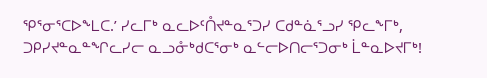ᕿᕐᓂᕐᑕᐅᖕᒪᑕ.’ ᓯᓚᒥᒃ ᓇᓚᐅᑦᑍᔪᓐᓇᕐᑐᓯ ᑕᑯᓐᓈᕐᓗᓯ ᕿᓚᖕᒥᒃ, ᑐᑭᓯᔪᓐᓇᓐᖏᓚᓯᓕ ᓇᓗᓁᒃᑯᑕᕐᓂᒃ ᓇᓪᓕᐅᑎᓕᕐᑐᓂᒃ ᒫᓐᓇᐅᔪᒥᒃ!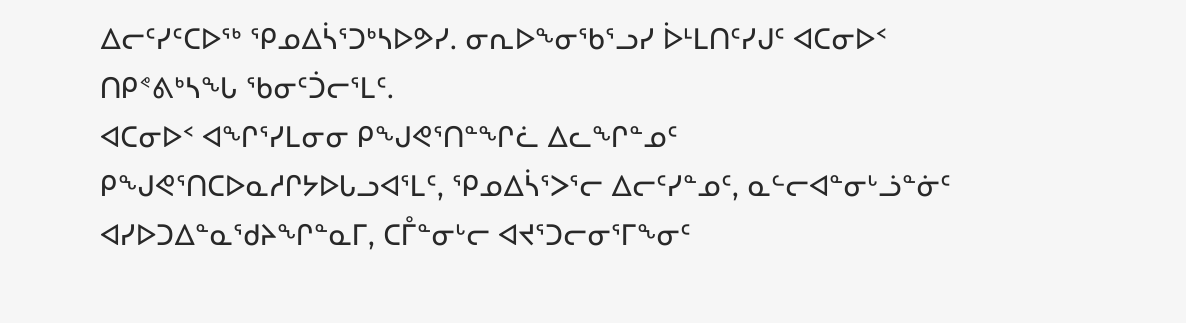ᐃᓕᑦᓯᑦᑕᐅᖅ ᕿᓄᐃᓵᕐᑐᒃᓴᐅᕗᓯ. ᓂᕆᐅᖕᓂᖃᕐᓗᓯ ᐆᒻᒪᑎᑦᓯᒍᑦ ᐊᑕᓂᐅᑉ ᑎᑭᕝᕕᒃᓴᖓ ᖃᓂᑦᑑᓕᕐᒪᑦ.
ᐊᑕᓂᐅᑉ ᐊᖏᕐᓯᒪᓂᓂ ᑭᖑᕙᕐᑎᓐᖏᓛ ᐃᓚᖏᓐᓄᑦ ᑭᖑᕙᕐᑎᑕᐅᓇᓱᒋᔭᐅᒐᓗᐊᕐᒪᑦ, ᕿᓄᐃᓵᕐᐳᕐᓕ ᐃᓕᑦᓯᓐᓄᑦ, ᓇᓪᓕᐊᓐᓂᒡᓘᓐᓃᑦ ᐊᓯᐅᑐᐃᓐᓇᖁᔨᖏᓐᓇᒥ, ᑕᒤᓐᓂᒡᓕ ᐊᔪᕐᑐᓕᓂᕐᒥᖕᓂᑦ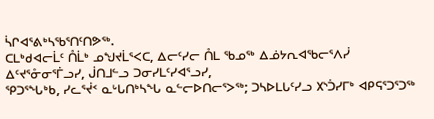ᓵᒋᐊᕐᕕᒃᓴᖃᕐᑎᑦᑎᕗᖅ.
ᑕᒪᒃᑯᐊᓕᒫᑦ ᑍᒫᒃ ᓄᖑᔪᒫᕐᐸᑕ, ᐃᓕᑦᓯᓕ ᑍᒪ ᖃᓄᖅ ᐃᓅᔭᕆᐊᖃᓕᕐᐱᓰ ᐃᑦᔪᕐᓁᓂᕐᒦᓗᓯ, ᒎᑎᒧᓪᓗ ᑐᓂᓯᒪᑦᓯᐊᕐᓗᓯ,
ᕿᑐᕐᖓᒃᑲ, ᓯᓚᕐᔫᑉ ᓇᒡᒐᑎᒃᓴᖓ ᓇᓪᓕᐅᑎᓕᕐᐳᖅ; ᑐᓴᐅᒪᒐᑦᓯᓗ ᙭ᔅᑑᓯᒥᒃ ᐊᑭᕋᕐᑐᕐᑐᖅ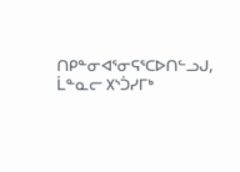ᑎᑭᓐᓂᐊᕐᓂᕋᕐᑕᐅᑎᓪᓗᒍ, ᒫᓐᓇᓕ ᙭ᔅᑑᓯᒥᒃ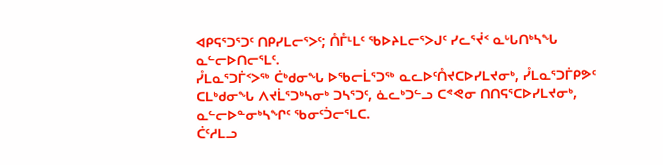ᐊᑭᕋᕐᑐᕐᑐᑦ ᑎᑭᓯᒪᓕᕐᐳᑦ; ᑍᒤᒻᒪᑦ ᖃᐅᔨᒪᓕᕐᐳᒍᑦ ᓯᓚᕐᔫᑉ ᓇᒡᒐᑎᒃᓴᖓ ᓇᓪᓕᐅᑎᓕᕐᒪᑦ.
ᓮᒪᓇᕐᑐᒦᑉᐳᖅ ᑖᒃᑯᓂᖓ ᐅᖃᓕᒫᕐᑐᖅ ᓇᓚᐅᑦᑍᔪᑕᐅᓯᒪᔪᓂᒃ, ᓮᒪᓇᕐᑐᒦᑭᕗᑦ ᑕᒪᒃᑯᓂᖓ ᐱᔪᒫᕐᑐᒃᓴᓂᒃ ᑐᓴᕐᑐᑦ, ᓈᓚᒃᑐᓪᓗ ᑕᕝᕙᓂ ᑎᑎᕋᕐᑕᐅᓯᒪᔪᓂᒃ, ᓇᓪᓕᐅᓐᓂᒃᓴᖏᑦ ᖃᓂᑦᑑᓕᕐᒪᑕ.
ᑖᑦᓱᒪᓗ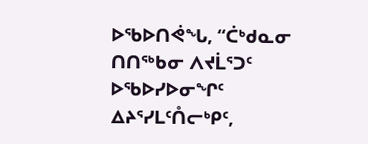ᐅᖃᐅᑎᕚᖓ, “ᑖᒃᑯᓇᓂ ᑎᑎᖅᑲᓂ ᐱᔪᒫᕐᑐᑦ ᐅᖃᐅᓯᐅᓂᖏᑦ ᐃᔨᕐᓯᒪᑦᑍᓕᒃᑭᑦ,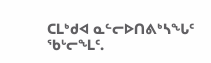ᑕᒪᒃᑯᐊ ᓇᓪᓕᐅᑎᕕᒃᓴᖓᑦ ᖃᒡᓕᖕᒪᑦ.